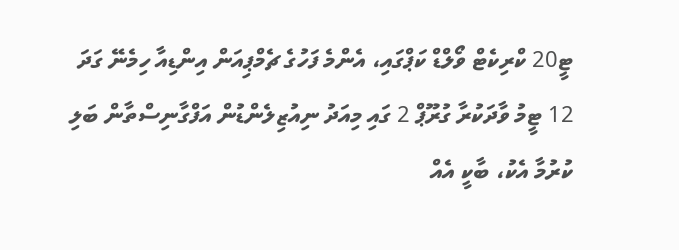ޓީ20 ކްރިކެޓް ވޯލްޑް ކަޕްގައި، އެންމެ ފަހުގެ ޗެމްޕިއަން އިންޑިއާ ހިމެނޭ ގަދަ 12 ޓީމު ވާދަކުރާ ގުރޫޕް 2 ގައި މިއަދު ނިއުޒިލެންޑުން އަފްގާނިސްތާން ބަލި ކުރުމާ އެކު، ބާކީ އެއް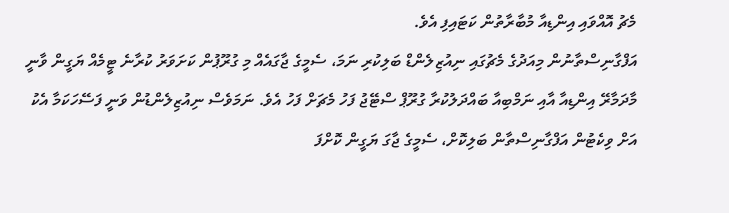މެޗު އޮއްވައި އިންޑިއާ މުބާރާތުން ކަޓައިފި އެވެ.
އަފްގާނިސްތާނުން މިއަދުގެ މެޗުގައި ނިއުޒިލެންޑް ބަލިކުރި ނަމަ، ސެމީގެ ޖާގައެއް މި ގުރޫޕުން ކަށަވަރު ކުރާނެ ޓީމެއް ޔަގީން ވާނީ މާދަމާރޭ އިންޑިއާ އާއި ނަމްބިއާ ބައްދަލުކުރާ ގުރޫޕް ސްޓޭޖު ފަހު މެޗަށް ފަހު އެވެ. ނަމަވެސް ނިއުޒިލެންޑުން ވަނީ ފަސޭހަކަމާ އެކު އަށް ވިކެޓުން އަފްގާނިސްތާން ބަލިކޮށް، ސެމީގެ ޖާގަ ޔަގީން ކޮށްފަ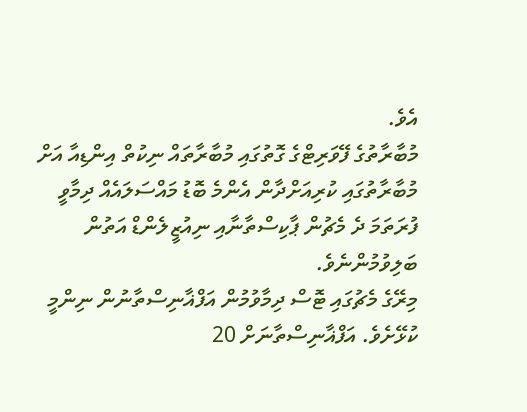އެވެ.
މުބާރާތުގެ ފޭވަރިޓްގެ ގޮތުގައި މުބާރާތައް ނިކުތް އިންޑިއާ އަށް މުބާރާތުގައި ކުރިއަށްދާން އެންމެ ބޮޑު މައްސަލައެއް ދިމާވީ ފުރަތަމަ ދެ މެޗުން ޕާކިސްތާނާއި ނިއުޒީލެންޑް އަތުން ބަލިވުމުންނެވެ.
މިރޭގެ މެޗުގައި ޓޮސް ދިމާވުމުން އަފްޣާނިސްތާނުން ނިންމީ ކުޅޭށެވެ. އަފްޣާނިސްތާނަށް 20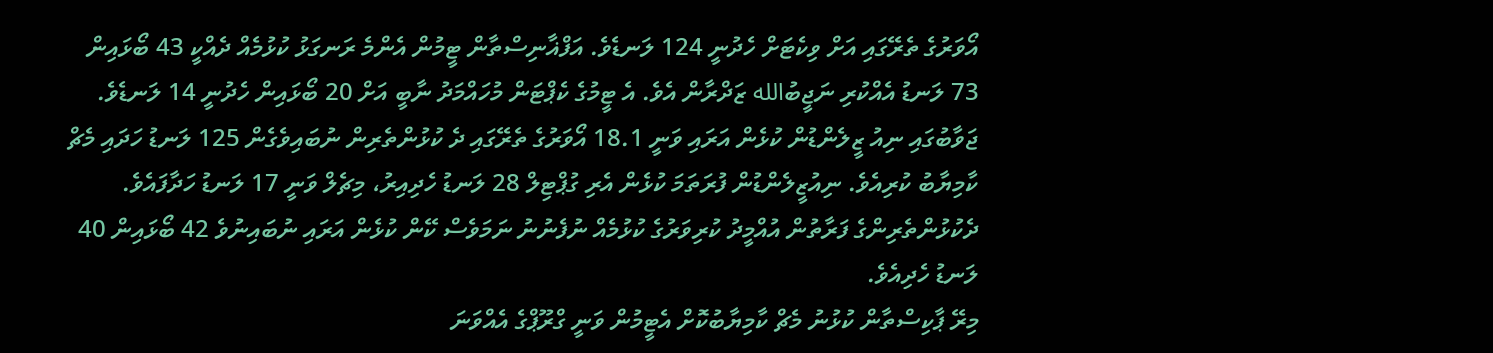އޯވަރުގެ ތެރޭގައި އަށް ވިކެޓަށް ހެދުނީ 124 ލަނޑެވެ. އަފްޣާނިސްތާން ޓީމުން އެންމެ ރަނގަޅު ކުޅުމެއް ދެއްކީ 43 ބޯޅައިން 73 ލަނޑު އެއްކުރި ނަޖީބުالله ޒަދްރާން އެވެ. އެ ޓީމުގެ ކެޕްޓަން މުހައްމަދު ނާބީ އަށް 20 ބޯޅައިން ހެދުނީ 14 ލަނޑެވެ.
ޖަވާބުގައި ނިއު ޒީލެންޑުން ކުޅެން އަރައި ވަނީ 18.1 އޯވަރުގެ ތެރޭގައި ދެ ކުޅުންތެރިން ނުބައިވެގެން 125 ލަނޑު ހަދައި މެޗް ކާމިޔާބު ކުރިއެވެ. ނިއުޒީލެންޑުން ފުރަތަމަ ކުޅެން އެރި ގުޕްޓިލް 28 ލަނޑު ހެދިއިރު، މިޗެލް ވަނީ 17 ލަނޑު ހަދާފައެވެ. ދެކުޅުންތެރިންގެ ފަރާތުން އުއްމީދު ކުރިވަރުގެ ކުޅުމެއް ނުފެނުނު ނަމަވެސް ކޭން ކުޅެން އަރައި ނުބައިނުވެ 42 ބޯޅައިން 40 ލަނޑު ހެދިއެވެ.
މިރޭ ޕާކިސްތާން ކުޅުނު މެޗް ކާމިޔާބުކޮށް އެޓީމުން ވަނީ ގްރޫޕްގެ އެއްވަނަ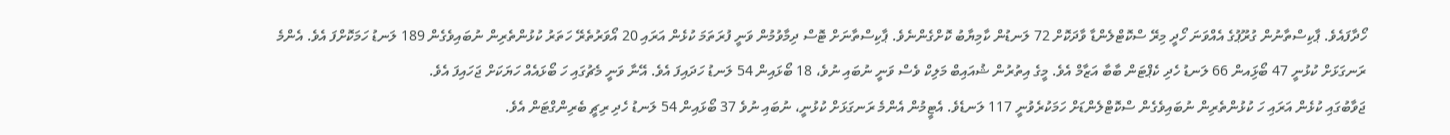ހޯދާފައެވެ. ޕާކިސްތާނުން ގުރޫޕުގެ އެއްވަނަ ހޯދީ މިރޭ ސްކޮޓްލެންޑާ ވާދަކޮށް 72 ލަނޑުން ކާމިޔާބު ކޮށްގެންނެވެ. ޕާކިސްތާނަށް ޓޮސް ދިމާވުމުން ވަނީ ފުރަތަމަ ކުޅެން އަރައި 20 އޯވަރުތެރޭ ހަތަރު ކުޅުންތެރިން ނުބައިވެގެން 189 ލަނޑު ހަމަކޮށްފަ އެވެ. އެންމެ ރަނގަޅަށް ކުޅުނީ 47 ބޯޅަިއން 66 ލަނޑު ހެދި ކެޕްޓަން ބާބާ އަޒާމް އެވެ. މީގެ އިތުރުން ޝުއައިބް މަލިކް ވެސް ވަނީ ނުބައި ނުވެ، 18 ބޯޅައިން 54 ލަނޑު ހަދައިފަ އެވެ. އޭނާ ވަނީ މެޗުގައި ހަ ބޯޅައެއް ހަޔަކަށް ޖަހައިފަ އެވެ.
ޖަވާބުގައި ކުޅެން އަރައި ހަ ކުޅުންތެރިން ނުބައިވެގެން ސްކޮޓްލެންޑަށް ހަމަކުރެވުނީ 117 ލަނޑެވެ. އެޓީމުން އެންމެ ރަނގަޅަށް ކުޅުނީ، ނުބައި ނުވެ 37 ބޯޅައިން 54 ލަނޑު ހެދި ރިޗީ ބެރިންގްޓަން އެވެ.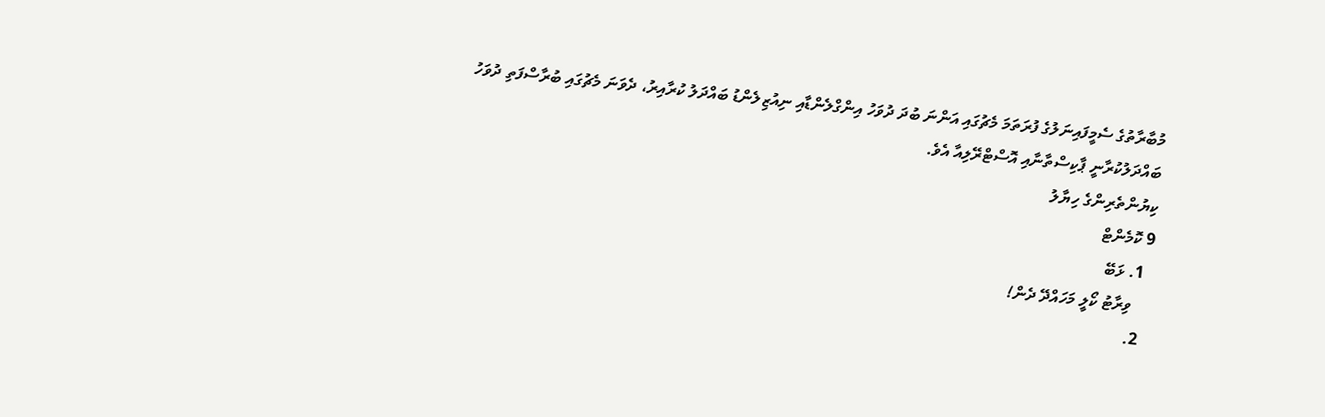މުބާރާތުގެ ސެމީފައިނަލުގެ ފުރަތަމަ މެޗުގައި އަންނަ ބުދަ ދުވަހު އިންގްލެންޑާއި ނިއުޒިލެންޑު ބައްދަލު ކުރާއިރު، ދެވަނަ މެޗުގައި ބުރާސްފަތި ދުވަހު ބައްދަލުކުރާނީ ޕާކިސްތާނާއި އޮސްޓްރޭލިއާ އެވެ.
ކިޔުންތެރިންގެ ހިޔާލު
9 ކޮމެންޓް
  1. ޅަބޭ
    ވިރާޓު ކޯލީ މަހައްދޭ ދެން!
  2.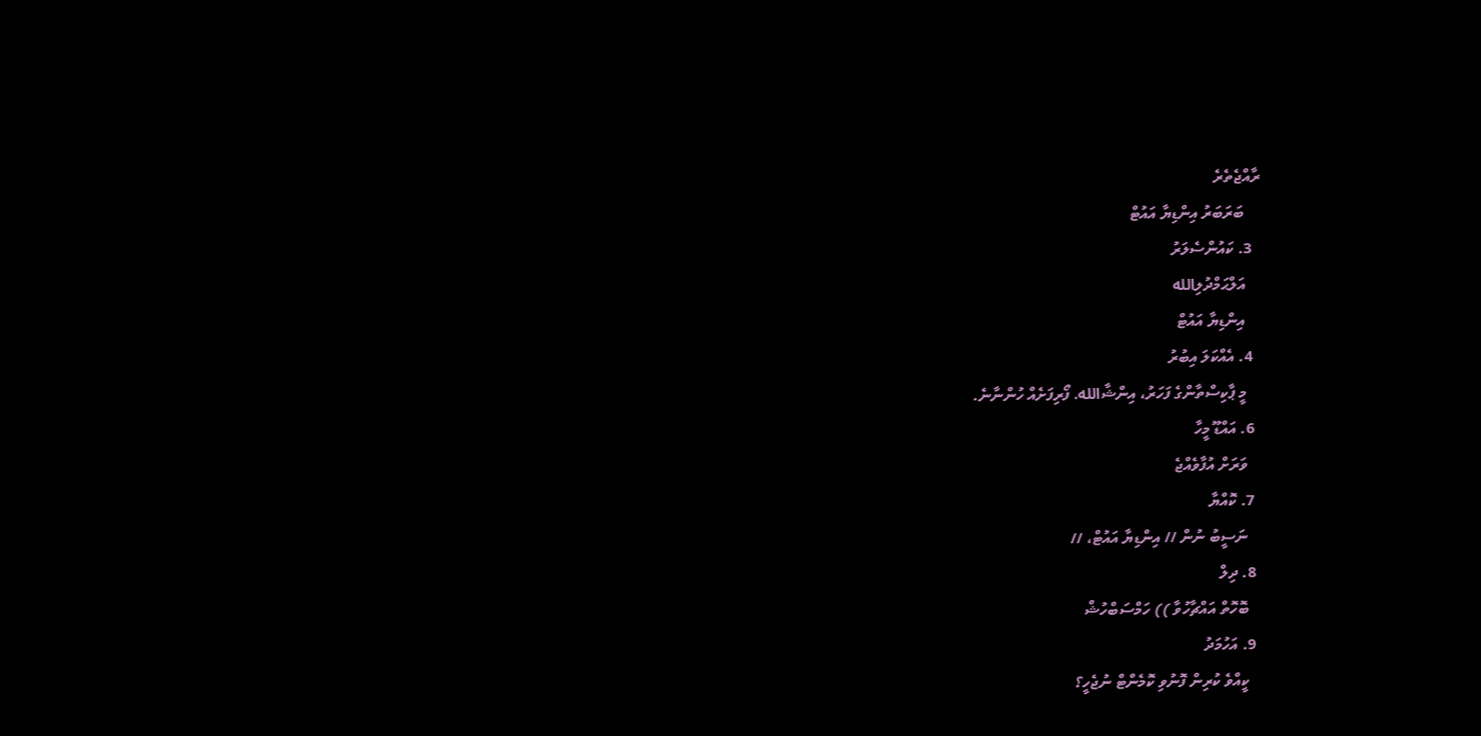ރާއްޖެތެރެ
    ބަރަބަރު އިންޑިޔާ އައުޓް
  3. ކައުންސެލަރު
    އަލްޙަމްދުލިالله
    އިންޑިޔާ އައުޓް
  4. އެއްކަލަ އިބުރު
    މީ ޕާކިސްތާންގެ ފަހަރު، އިންޝާالله. ފޯރިފަށެއް ހުންނާނެ.
  6. އައްޑޫ މީހާ
    ވަރަށް އުފާވެއްޖެ
  7. ކޮއްޔާ
    ނަސީބު ނުން // އިންޑިޔާ އައުޓް، //
  8. ދިލް
    ބޮހޮތް އައްޗާހުވާ )) ހަމްސަބްހުޝް
  9. އަހުމަދު
    ކީއްވެ ކުރިން ފޮނުވި ކޮމެންޓް ނުޖެހީ؟